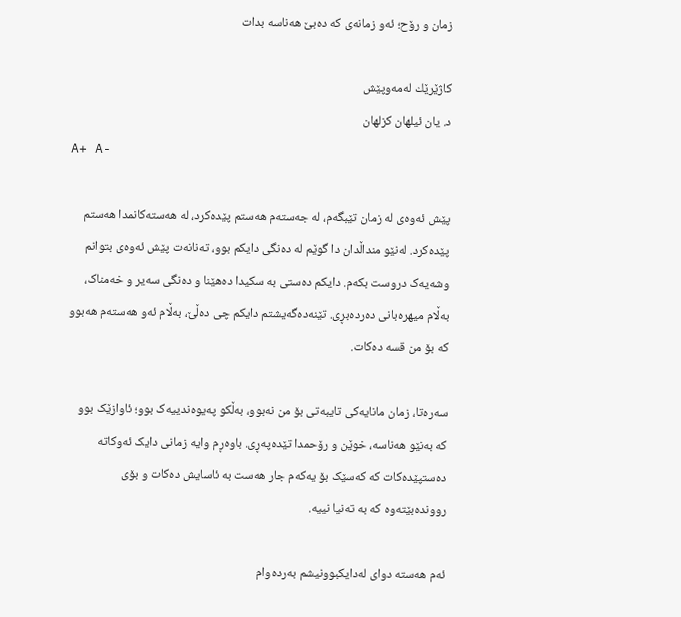زمان و رۆح؛ ئەو زمانەی کە دەبێ هەناسە بدات

كاژێرێك له‌مه‌وپێش
د. یان ئیلهان کزلهان
A+ A-

پێش ئەوەی لە زمان تێبگەم، لە جەستەم هەستم پێدەکرد، لە هەستەکانمدا هەستم پێدەکرد. لەنێو منداڵدان دا گوێم لە دەنگی دایکم بوو، تەنانەت پێش ئەوەی بتوانم وشەیەک دروست بکەم. دایکم دەستی بە سکیدا دەهێنا و دەنگی سەیر و خەمناک، بەڵام میهرەبانی دەردەبڕی. تێنەدەگەیشتم دایکم چی دەڵێ، بەڵام ئەو هەستەم هەبوو کە بۆ من قسە دەکات.

سەرەتا، زمان مانایەکی تایبەتی بۆ من نەبوو، بەڵکو پەیوەندییەک بوو؛ ئاوازێک بوو کە بەنێو هەناسە، خوێن و رۆحمدا تێدەپەڕی. باوەڕم وایە زمانی دایک ئەوکاتە دەستپێدەکات کە کەسێک بۆ یەکەم جار هەست بە ئاسایش دەکات و بۆی رووندەبێتەوە کە بە تەنیا نییە.

ئەم هەستە دوای لەدایکبوونیشم بەردەوام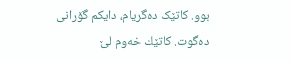بوو. کاتێک دەگریام، دایکم گۆرانی دەگوت. کاتێك خەوم لێ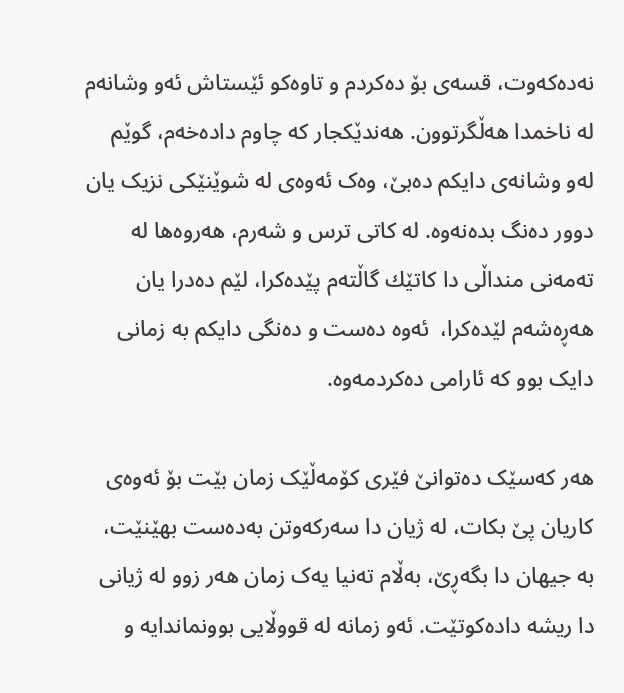نەدەکەوت، قسەی بۆ دەکردم و تاوەکو ئێستاش ئەو وشانەم لە ناخمدا هەڵگرتوون. هەندێکجار کە چاوم دادەخەم، گوێم لەو وشانەی دایکم دەبێ، وەک ئەوەی لە شوێنێکی نزیک یان دوور دەنگ بدەنەوە. لە کاتی ترس و شەرم، هەروەها لە تەمەنی منداڵی دا کاتێك گاڵتەم پێدەکرا، لێم دەدرا یان هەڕەشەم لێدەکرا،  ئەوە دەست و دەنگی دایکم بە زمانی دایک بوو کە ئارامی دەکردمەوە.

هەر کەسێک دەتوانێ فێری کۆمەڵێک زمان بێت بۆ ئەوەی کاریان پێ بکات، لە ژیان دا سەرکەوتن بەدەست بهێنێت، بە جیهان دا بگەڕێ، بەڵام تەنیا یەک زمان هەر زوو لە ژیانی دا ریشە دادەکوتێت. ئەو زمانە لە قووڵایی بوونماندایە و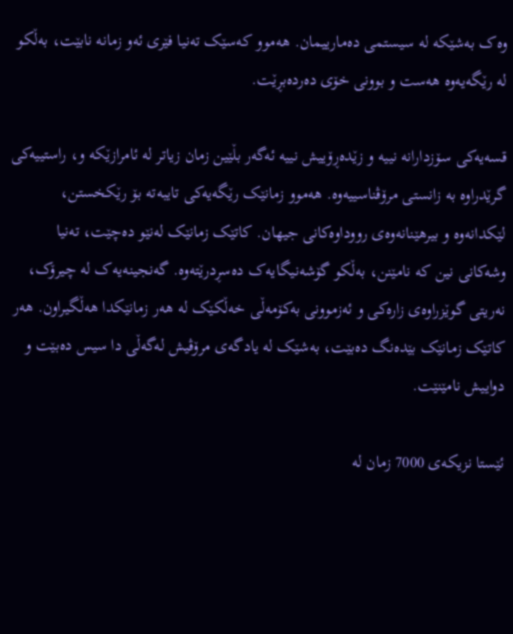وەک بەشێکە لە سیستمی دەمارییمان. هەموو کەسێک تەنیا فێری ئەو زمانە نابێت، بەڵکو لە رێگەیەوە هەست و بوونی خۆی دەردەبڕێت.

قسەیەکی سۆزدارانە نییە و زێدەڕۆییش نییە ئەگەر بڵێین زمان زیاتر لە ئامرازێکە و، راستییەکی گرێدراوە بە زانستی مرۆڤناسییەوە. هەموو زمانێک رێگەیەکی تایبەتە بۆ رێکخستن، لێکدانەوە و بیرهێنانەوەی رووداوەکانی جیهان. کاتێک زمانێک لەنێو دەچێت، تەنیا وشەکانی نین کە نامێنن، بەڵکو گۆشەنیگایەک دەسڕدرێتەوە. گەنجینەیەک لە چیرۆک، نەریتی گوێزراوەی زارەکی و ئەزموونی بەکۆمەڵی خەڵکێک لە هەر زمانێکدا هەڵگیراون. هەر کاتێک زمانێک بێدەنگ دەبێت، بەشێک لە یادگەی مرۆڤیش لەگەڵی دا سیس دەبێت و دواییش نامێنێت.

ئێستا نزیکەی 7000 زمان لە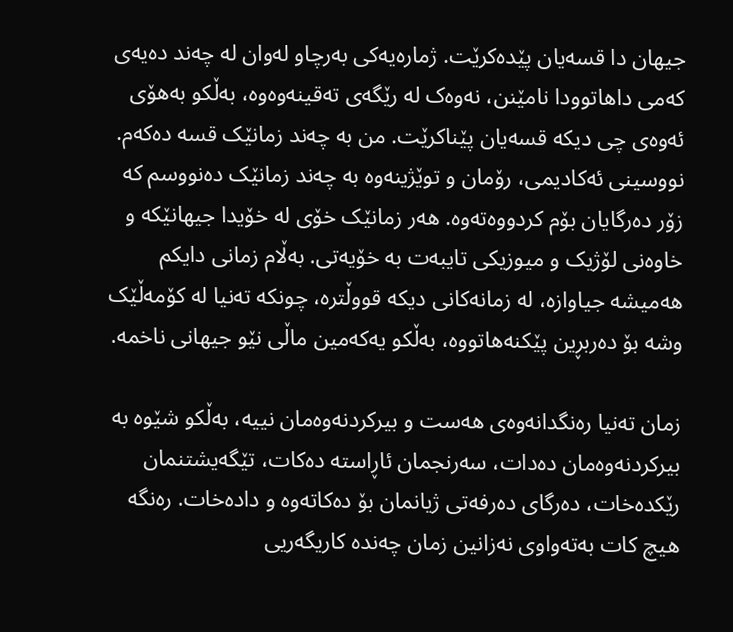جیهان دا قسەیان پێدەکرێت. ژمارەیەکی بەرچاو لەوان لە چەند دەیەی کەمی داهاتوودا نامێنن، نەوەک لە رێگەی تەقینەوەوە، بەڵکو بەهۆی ئەوەی چی دیکە قسەیان پێناکرێت. من بە چەند زمانێک قسە دەکەم. نووسینی ئەکادیمی، رۆمان و توێژینەوە بە چەند زمانێک دەنووسم کە زۆر دەرگایان بۆم کردووەتەوە. هەر زمانێک خۆی لە خۆیدا جیهانێکە و خاوەنی لۆژیک و میوزیکی تایبەت بە خۆیەتی. بەڵام زمانی دایکم هەمیشە جیاوازە، لە زمانەکانی دیکە قووڵترە، چونکە تەنیا لە کۆمەڵێک وشە بۆ دەربڕین پێکنەهاتووە، بەڵکو یەکەمین ماڵی نێو جیهانی ناخمە.

زمان تەنیا رەنگدانەوەی هەست و بیرکردنەوەمان نییە، بەڵکو شێوە بە بیرکردنەوەمان دەدات، سەرنجمان ئاڕاستە دەکات، تێگەیشتنمان رێکدەخات، دەرگای دەرفەتی ژیانمان بۆ دەکاتەوە و دادەخات. رەنگە هیچ کات بەتەواوی نەزانین زمان چەندە کاریگەریی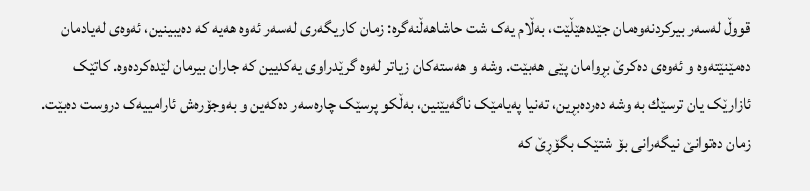قووڵ لەسەر بیرکردنەوەمان جێدەهێڵێت، بەڵام یەک شت حاشاهەڵنەگرە: زمان کاریگەری لەسەر ئەوە هەیە کە دەیبینین، ئەوەی لەیادمان دەمێنێتەوە و ئەوەی دەکرێ بڕوامان پێی هەبێت. وشە و هەستەکان زیاتر لەوە گرێدراوی یەکدیین کە جاران بیرمان لێدەکردەوە. کاتێک ئازارێک یان ترسێك بە وشە دەردەبڕین، تەنیا پەیامێک ناگەیێنین، بەڵکو پرسێک چارەسەر دەکەین و بەوجۆرەش ئارامییەک دروست دەبێت. زمان دەتوانێ نیگەرانی بۆ شتێک بگۆڕێ کە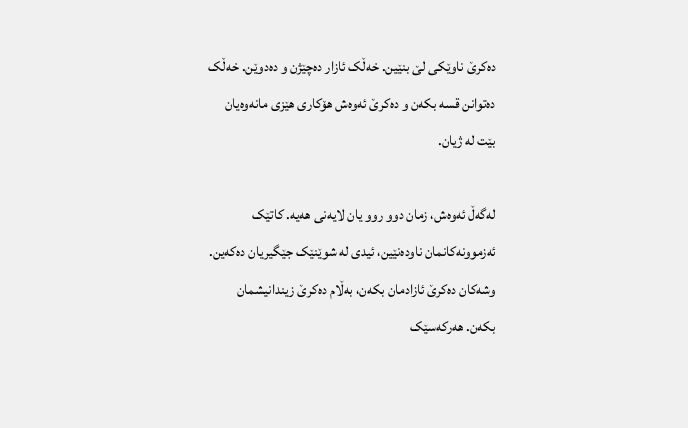دەکرێ ناوێکی لێ بنێین. خەڵک ئازار دەچێژن و دەدوێن. خەڵک دەتوانن قسە بکەن و دەکرێ ئەوەش هۆکاری هێزی مانەوەیان بێت لە ژیان.

لەگەڵ ئەوەش، زمان دوو روو یان لایەنی هەیە. کاتێک ئەزموونەکانمان ناودەنێین، ئیدی لە شوێنێک جێگیریان دەکەین. وشەکان دەکرێ ئازادمان بکەن، بەڵام دەکرێ زیندانیشمان بکەن. هەرکەسێک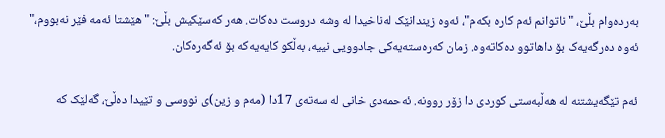بەردەوام بڵێ، "ناتوانم ئەم کارە بکەم"، ئەوە زیندانێک لەناخیدا لە وشە دروست دەکات. هەر کەسێکیش بڵێ: "هێشتا ئەمە فێر نەبووم،" ئەوە دەرگەیەک بۆ داهاتوو دەکاتەوە. زمان کەرەستەیەکی جادوویی نییە، بەڵکو کایەیەکە بۆ ئەگەرەکان.

ئەم تێگەیشتنە لە هەڵبەستی کوردی دا زۆر روونە. ئەحمەدی خانی لە سەتەی 17دا (مەم و زین)ی نووسی و تێیدا دەڵێ، گەلێک کە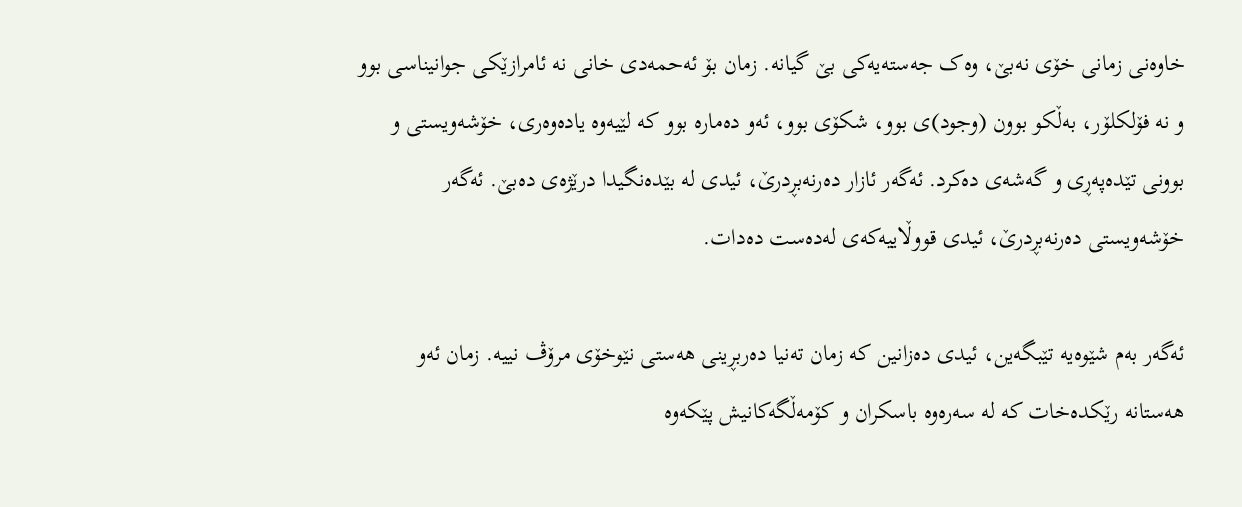خاوەنی زمانی خۆی نەبێ، وەک جەستەیەکی بێ گیانە. زمان بۆ ئەحمەدی خانی نە ئامرازێکی جوانیناسی بوو و نە فۆلکلۆر، بەڵکو بوون (وجود)ی بوو، شکۆی بوو، ئەو دەمارە بوو کە لێیەوە یادەوەری، خۆشەویستی و بوونی تێدەپەڕی و گەشەی دەکرد. ئەگەر ئازار دەرنەبڕدرێ، ئیدی لە بێدەنگیدا درێژەی دەبێ. ئەگەر خۆشەویستی دەرنەبڕدرێ، ئیدی قووڵاییەکەی لەدەست دەدات.

ئەگەر بەم شێوەیە تێبگەین، ئیدی دەزانین کە زمان تەنیا دەربڕینی هەستی نێوخۆی مرۆڤ نییە. زمان ئەو هەستانە رێکدەخات کە لە سەرەوە باسکران و کۆمەڵگەکانیش پێکەوە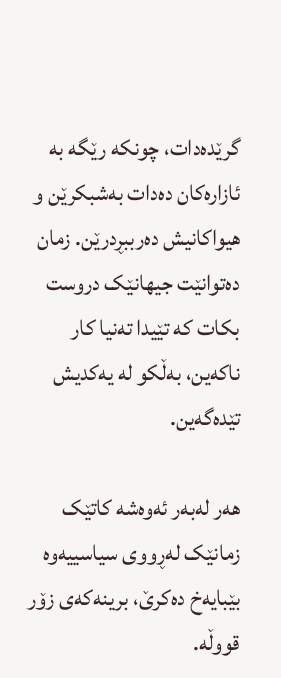گرێدەدات، چونکە رێگە بە ئازارەکان دەدات بەشبکرێن و هیواکانیش دەرببڕدرێن. زمان دەتوانێت جیهانێک دروست بکات کە تێیدا تەنیا کار ناکەین، بەڵکو لە یەکدیش تێدەگەین.

هەر لەبەر ئەوەشە کاتێک زمانێک لەڕووی سیاسییەوە بێبایەخ دەکرێ، برینەکەی زۆر قووڵە.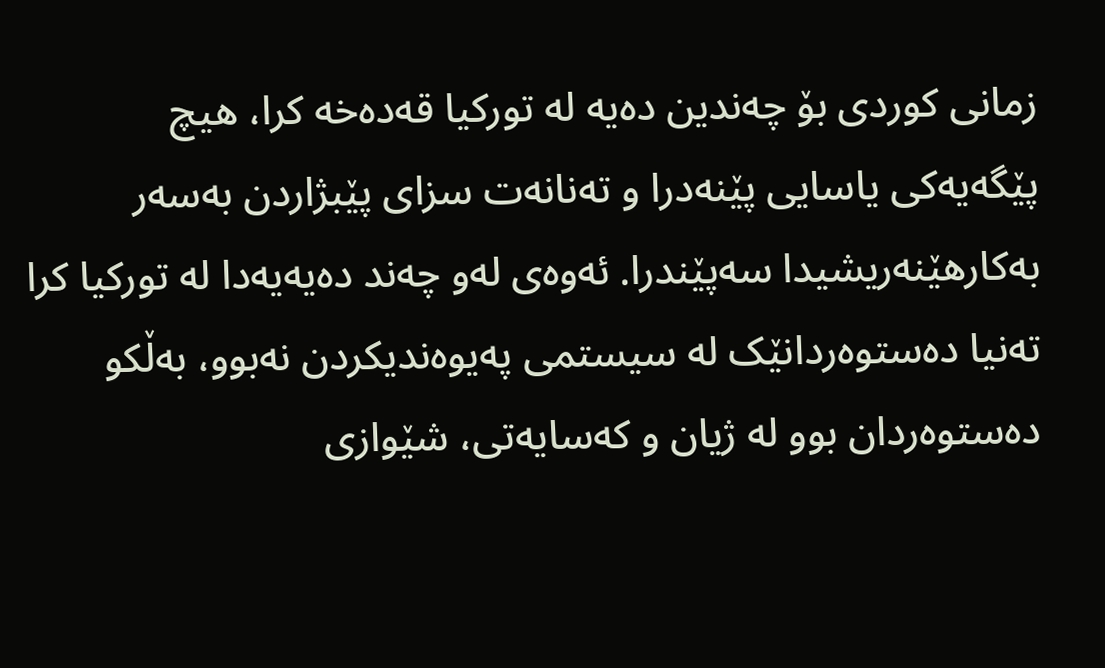زمانی کوردی بۆ چەندین دەیە لە تورکیا قەدەخە کرا، هیچ پێگەیەکی یاسایی پێنەدرا و تەنانەت سزای پێبژاردن بەسەر بەکارهێنەریشیدا سەپێندرا. ئەوەی لەو چەند دەیەیەدا لە تورکیا کرا تەنیا دەستوەردانێک لە سیستمی پەیوەندیکردن نەبوو، بەڵکو دەستوەردان بوو لە ژیان و کەسایەتی، شێوازی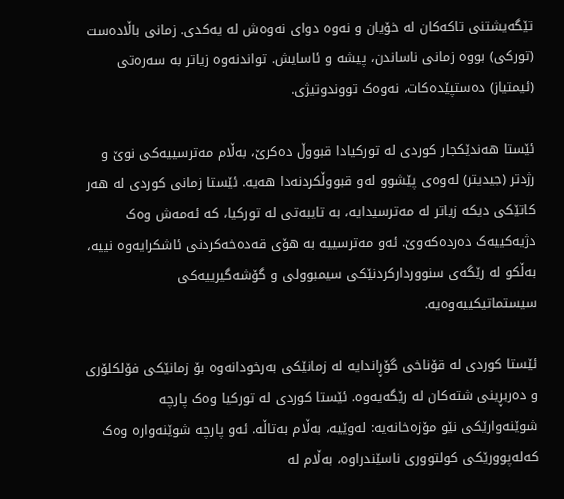تێگەیشتنی تاکەکان لە خۆیان و نەوە دوای نەوەش لە یەکدی. زمانی باڵادەست (تورکی) بووە زمانی ناساندن، پیشە و ئاسایش. تواندنەوە زیاتر بە سەرەتی (ئیمتیاز) دەستپێدەکات، نەوەک تووندوتیژی.

ئێستا هەندێکجار کوردی لە تورکیادا قبووڵ دەکرێ، بەڵام مەترسییەکی نوێ و رژدتر (جیدیتر) لەوەی پێشوو لەو قبووڵکردنەدا هەیە. ئێستا زمانی کوردی لە هەر کاتێکی دیکە زیاتر لە مەترسیدایە، بە تایبەتی لە تورکیا، کە ئەمەش وەک دژیەکییەک دەردەکەوێ. ئەو مەترسییە بە هۆی قەدەخەکردنی ئاشکرایەوە نییە، بەڵکو لە رێگەی سنووردارکردنێکی سیمبوولی و گۆشەگیرییەکی سیستماتیکییەوەیە.

ئێستا کوردی لە قۆناخی گۆڕاندایە لە زمانێکی بەرخودانەوە بۆ زمانێکی فۆلکلۆری و دەربڕینی شتەکان لە رێگەیەوە. ئێستا کوردی لە تورکیا وەک پارچە شوێنەوارێکی نێو مۆزەخانەیە: لەوێیە، بەڵام بەتاڵە. ئەو پارچە شوێنەوارە وەک کەلەپوورێکی کولتووری ناسێندراوە، بەڵام لە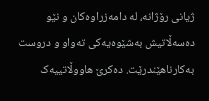ژیانی رۆژانە، لە دامەزراوەکان و نێو دەسەڵاتیش بەشێوەیەکی تەواو و دروست بەکارناهێندرێت. دەکرێ هاووڵاتییەک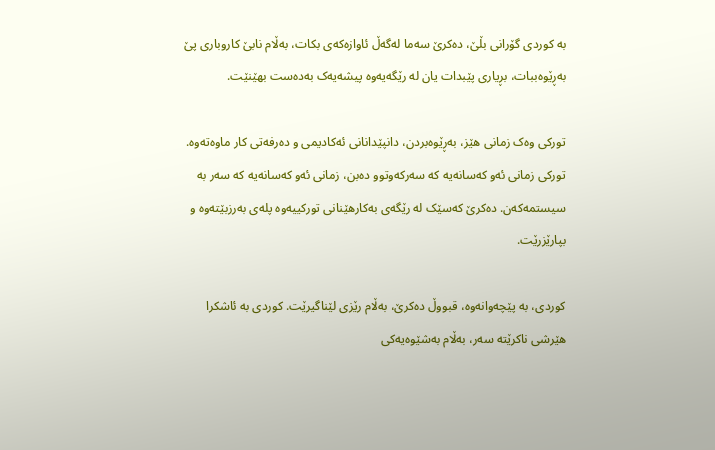بە کوردی گۆرانی بڵێ، دەکرێ سەما لەگەڵ ئاوازەکەی بکات، بەڵام نابێ کاروباری پێ بەڕێوەببات، بڕیاری پێبدات یان لە رێگەیەوە پیشەیەک بەدەست بهێنێت.

تورکی وەک زمانی هێز، بەڕێوەبردن، دانپێدانانی ئەکادیمی و دەرفەتی کار ماوەتەوە. تورکی زمانی ئەو کەسانەیە کە سەرکەوتوو دەبن، زمانی ئەو کەسانەیە کە سەر بە سیستمەکەن. دەکرێ کەسێک لە رێگەی بەکارهێنانی تورکییەوە پلەی بەرزبێتەوە و بپارێزرێت.

کوردی، بە پێچەوانەوە، قبووڵ دەکرێ، بەڵام رێزی لێناگیرێت. کوردی بە ئاشکرا هێرشی ناکرێتە سەر، بەڵام بەشێوەیەکی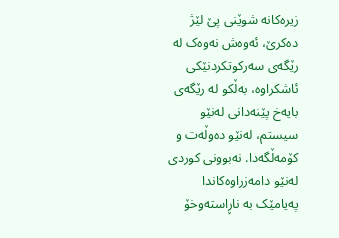زیرەکانە شوێنی پێ لێژ دەکرێ، ئەوەش نەوەک لە رێگەی سەرکوتکردنێکی ئاشکراوە، بەڵکو لە رێگەی بایەخ پێنەدانی لەنێو سیستم، لەنێو دەوڵەت و کۆمەڵگەدا. نەبوونی کوردی لەنێو دامەزراوەکاندا پەیامێک بە ناڕاستەوخۆ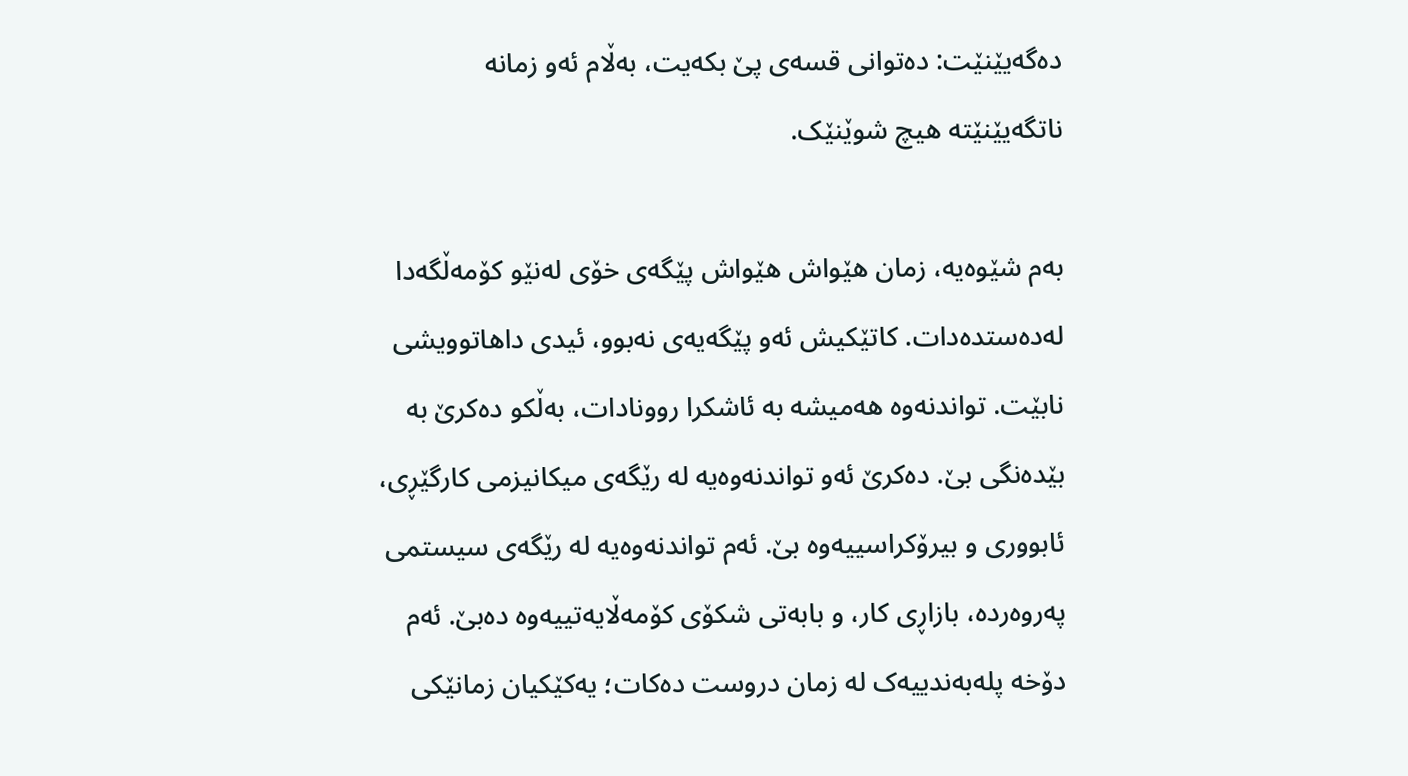دەگەیێنێت: دەتوانی قسەی پێ بکەیت، بەڵام ئەو زمانە ناتگەیێنێتە هیچ شوێنێک.

بەم شێوەیە، زمان هێواش هێواش پێگەی خۆی لەنێو کۆمەڵگەدا لەدەستدەدات. کاتێکیش ئەو پێگەیەی نەبوو، ئیدی داهاتوویشی نابێت. تواندنەوە هەمیشە بە ئاشکرا روونادات، بەڵکو دەکرێ بە بێدەنگی بێ. دەکرێ ئەو تواندنەوەیە لە رێگەی میکانیزمی کارگێڕی، ئابووری و بیرۆکراسییەوە بێ. ئەم تواندنەوەیە لە رێگەی سیستمی پەروەردە، بازاڕی کار، و بابەتی شکۆی کۆمەڵایەتییەوە دەبێ. ئەم دۆخە پلەبەندییەک لە زمان دروست دەکات؛ یەکێکیان زمانێکی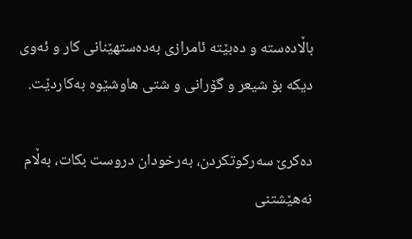باڵادەستە و دەبێتە ئامرازی بەدەستهێنانی کار و ئەوی دیکە بۆ شیعر و گۆرانی و شتی هاوشێوە بەکاردێت.

دەکرێ سەرکوتکردن، بەرخودان دروست بکات، بەڵام نەهێشتنی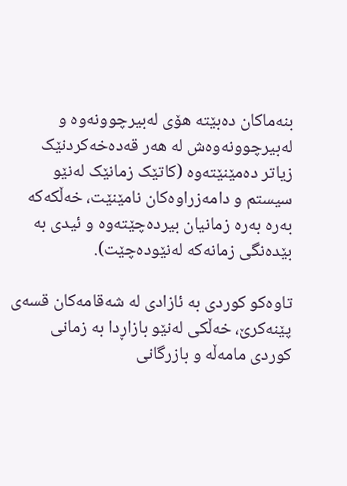بنەماکان دەبێتە هۆی لەبیرچوونەوە و لەبیرچوونەوەش لە هەر قەدەخەکردنێک زیاتر دەمێنێتەوە (کاتێک زمانێک لەنێو سیستم و دامەزراوەکان نامێنێت، خەڵکەکە بەرە بەرە زمانیان بیردەچێتەوە و ئیدی بە بێدەنگی زمانەکە لەنێودەچێت).

تاوەکو کوردی بە ئازادی لە شەقامەکان قسەی پێنەکرێ، خەڵکی لەنێو بازاڕدا بە زمانی کوردی مامەڵە و بازرگانی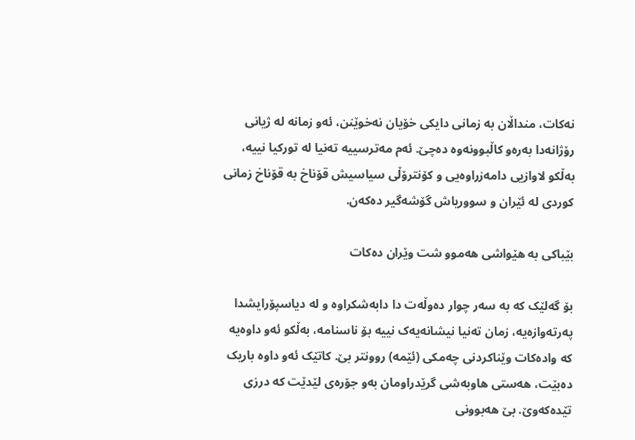نەکات، منداڵان بە زمانی دایکی خۆیان نەخوێنن، ئەو زمانە لە ژیانی رۆژانەدا بەرەو کاڵبوونەوە دەچێ. ئەم مەترسییە تەنیا لە تورکیا نییە، بەڵکو لاوازیی دامەزراوەیی و کۆنترۆڵی سیاسیش قۆناخ بە قۆناخ زمانی کوردی لە ئێران و سووریاش گۆشەگیر دەکەن.

بێباکی بە هێواشی هەموو شت وێران دەکات

بۆ گەلێک کە بە سەر چوار دەوڵەت دا دابەشکراوە و لە دیاسپۆرایشدا پەرتەوازەیە، زمان تەنیا نیشانەیەک نییە بۆ ناسنامە، بەڵکو ئەو داوەیە کە وادەکات وێناکردنی چەمکی (ئێمە) روونتر بێ. کاتێک ئەو داوە باریک دەبێت، هەستی هاوبەشی گرێدراومان بەو جۆرەی لێدێت کە درزی تێدەکەوێ. بێ هەبوونی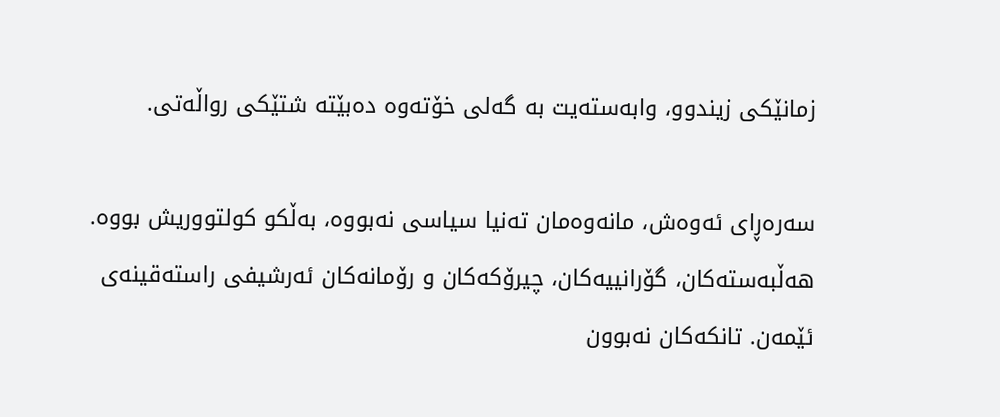زمانێکی زیندوو، وابەستەیت بە گەلی خۆتەوە دەبێتە شتێکی رواڵەتی.

سەرەڕای ئەوەش، مانەوەمان تەنیا سیاسی نەبووە، بەڵکو کولتووریش بووە. هەڵبەستەکان، گۆرانییەکان، چیرۆکەکان و رۆمانەکان ئەرشیفی راستەقینەی ئێمەن. تانکەکان نەبوون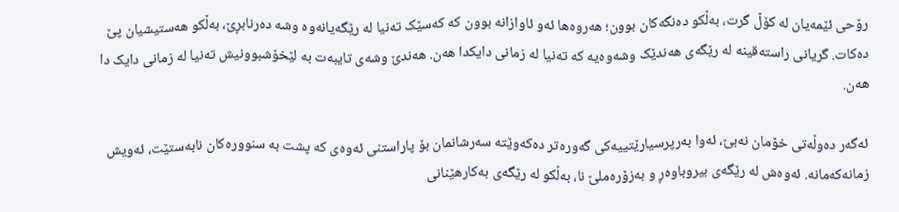رۆحی ئێمەیان لە کۆڵ گرت، بەڵکو دەنگەکان بوون؛ هەروەها ئەو ئاوازانە بوون کە کەسێک تەنیا لە رێگەیانەوە وشە دەرنابڕێ، بەڵکو هەستیشیان پێ دەکات. گریانی راستەقینە لە رێگەی هەندێک وشەوەیە کە تەنیا لە زمانی دایکدا هەن. هەندێ وشەی تایبەت بە لێخۆشبوونیش تەنیا لە زمانی دایک دا هەن.

ئەگەر دەوڵەتی خۆمان نەبێ، ئەوا بەرپرسیارێتییەکی گەورەتر دەکەوێتە سەرشانمان بۆ پاراستنی ئەوەی کە پشت بە سنوورەکان نابەستێت، ئەویش زمانەکەمانە. ئەوەش لە رێگەی بیروباوەڕ و بەزۆرەملێ نا، بەڵکو لە رێگەی بەکارهێنانی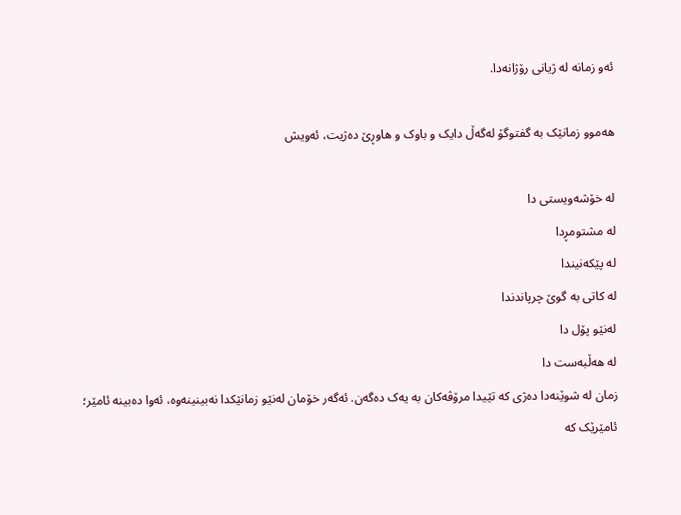ئەو زمانە لە ژیانی رۆژانەدا.

هەموو زمانێک بە گفتوگۆ لەگەڵ دایک و باوک و هاوڕێ دەژیت، ئەویش

لە خۆشەویستی دا
لە مشتومڕدا
لە پێکەنیندا
لە کاتی بە گوێ چرپاندندا
لەنێو پۆل دا
لە هەڵبەست دا
زمان لە شوێنەدا دەژی کە تێیدا مرۆڤەکان بە یەک دەگەن. ئەگەر خۆمان لەنێو زمانێکدا نەبینینەوە، ئەوا دەبینە ئامێر؛ ئامێرێک کە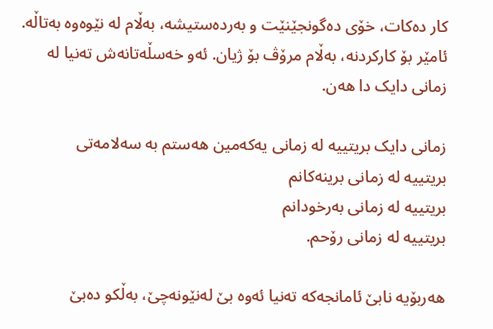کار دەکات، خۆی دەگونجێنێت و بەردەستیشە، بەڵام لە نێوەوە بەتاڵە. ئامێر بۆ کارکردنە، بەڵام مرۆڤ بۆ ژیان. ئەو خەسڵەتانەش تەنیا لە زمانی دایک دا هەن.

زمانی دایک بریتییە لە زمانی یەکەمین هەستم بە سەلامەتی
بریتییە لە زمانی برینەکانم
بریتییە لە زمانی بەرخودانم
بریتییە لە زمانی رۆحم.

هەربۆیە نابێ ئامانجەکە تەنیا ئەوە بێ لەنێونەچێ، بەڵکو دەبێ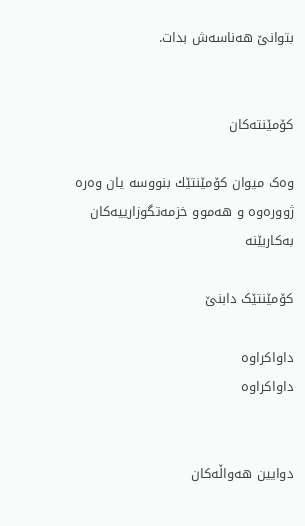بتوانێ هەناسەش بدات.


کۆمێنتەکان

وەک میوان کۆمێنتێك بنووسە یان وەرە ژوورەوە و هه‌موو خزمەتگوزارییەکان به‌كاربێنه‌

کۆمێنتێک دابنێ

داواکراوە
داواکراوە


دوایین هەواڵەکان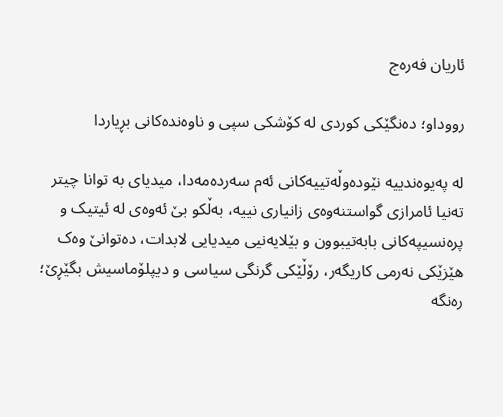ئاریان فەرەج

رووداو؛ دەنگێکی کوردی لە کۆشکی سپی و ناوەندەکانی بڕیاردا

لە پەیوەندییە نێودەوڵەتییەکانی ئەم سەردەمەدا، میدیای بە توانا چیتر تەنیا ئامرازی گواستنەوەی زانیاری نییە، بەڵکو بێ ئەوەی لە ئیتیک و پرەنسیپەکانی بابەتیبوون و بێلایەنیی میدیایی لابدات، دەتوانێ وەک هێزێکی نەرمی کاریگەر، رۆڵێکی گرنگی سیاسی و دیپلۆماسیش بگێڕێ؛ رەنگە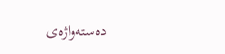دەستەواژەی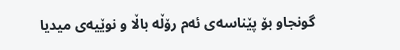گونجاو بۆ پێناسەی ئەم رۆڵە باڵا و نوێیەی میدیا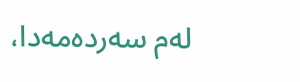لەم سەردەمەدا،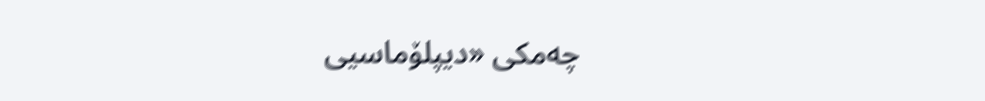چەمکی «دیپلۆماسیی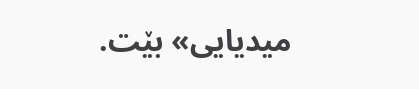میدیایی» بێت.